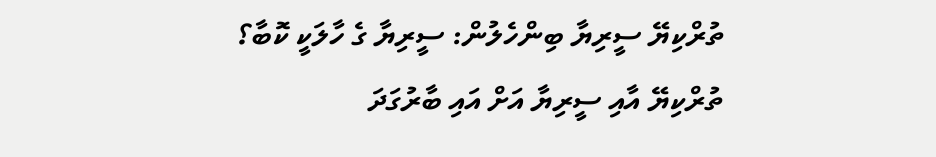ތުރްކިޔޭ ސީރިޔާ ބިންހެލުން: ސީރިޔާ ގެ ހާލަކީ ކޮބާ؟
ތުރްކިޔޭ އާއި ސީރިޔާ އަށް އައި ބާރުގަދަ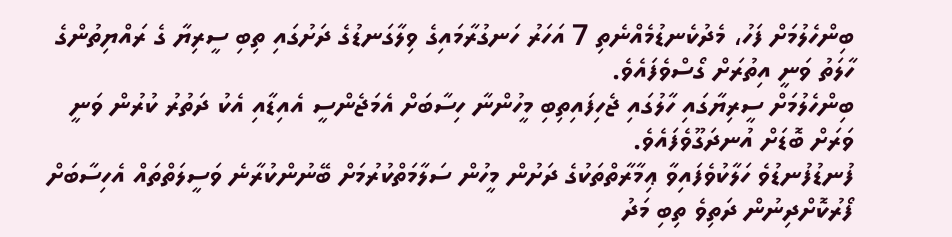ބިންހެލުމަށް ފަހު، މެދުކެނޑުމެއްނެތި 7 އަހަރު ހަނގުރާމައިގެ ވިލާގަނޑުގެ ދަށުގައި ތިބި ސީރިޔާ ގެ ރައްޔިތުންގެ ހާލަތު ވަނީ އިތުރަށް ގޯސްވެފައެވެ.
ބިންހެލުމަށް ސީރިޔާގައި ހާލުގައި ޖެހިފައިތިބި މީހުންނާ ހިސާބަށް އެމަޖެންސީ އެއިޑާއި އެކު ދަތުރު ކުރުން ވަނީ ވަރަށް ބޮޑަށް އުނދަގޫވެފައެވެ.
ފުނޑުފުނޑުވެ ހަލާކުވެފައިވާ ޢިމާރާތްތަކުގެ ދަށުން މީހުން ސަލާމަތްކުރުމަށް ބޭނުންކުރާނެ ވަސީލަތްތައް އެހިސާބަށް ފޯރުކޮށްދިނުން ދަތިވެ ތިބި މަދު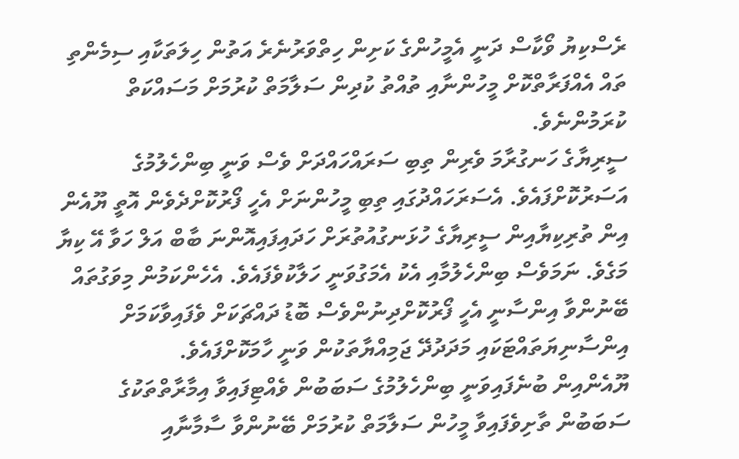ރެސްކިޔު ވޯކާސް ދަނީ އެމީހުންގެ ކަށިން ހިތްވަރުނެރެ އަތުން ހިލަތަކާއި ސިމެންތި ތައް އެއްފަރާތްކޮށް މީހުންނާއި ތުއްތު ކުދިން ސަލާމަތް ކުރުމަށް މަސައްކަތް ކުރަމުންނެވެ.
ސީރިޔާގެ ހަނގުރާމަ ވެރިން ތިބި ސަރައްހައްދަށް ވެސް ވަނީ ބިންހެލުމުގެ އަސަރުކޮށްފައެވެ. އެސަރަހައްދުގައި ތިބި މީހުންނަށް އެހީ ފޯރުކޮށްދެވެން އޮތީ ޔޫއެން އިން ތުރިކިޔާއިން ސީރިޔާގެ ހުޅަނގުއުތުރަށް ހަދައިފައިއޮންނަ ބާބް އަލް ހަވާ އޭ ކިޔާ މަގެވެ. ނަމަވެސް ބިންހެލުމާއި އެކު އެމަގުވަނީ ހަލާކުވެފައެވެ. އެހެންކަމުން މިވަގުތައް ބޭނުންވާ އިންސާނީ އެހީ ފޯރުކޮށްދިނުންވެސް ބޮޑު ދައްޗަކަށް ވެފައިވާކަމަށް އިންސާނިޔަތައްޓަކައި މަދަދުދޭ ޖަމިއްޔާތަކުން ވަނީ ހާމަކޮށްފައެވެ.
ޔޫއެންއިން ބުނެފައިވަނީ ބިންހެލުމުގެ ސަބަބުން ވެއްޓިފައިވާ އިމާރާތްތަކުގެ ސަބަބުން ތާށިވެފައިވާ މީހުން ސަލާމަތް ކުރުމަށް ބޭނުންވާ ސާމާނާއި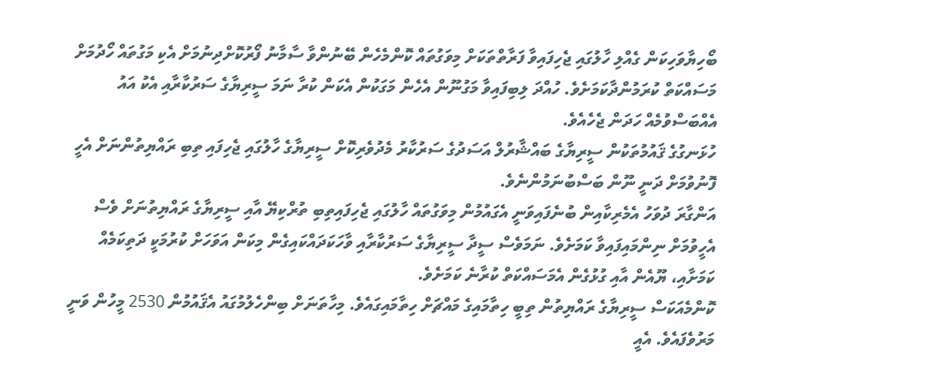ބޯހިޔާވަހިކަން ގެއްލި ހާލުގައި ޖެހިފައިވާ ފަރާތްތަކަށް މިވަގުތައް ކޮންމެހެން ބޭނުންވާ ސާމާނު ފޯރުކޮށްދިނުމަށް އެކި މަގުތައް ހޯދުމަށް މަސައްކަތް ކުރަމުންދާކަމަށެވެ. ހުއްދަ ލިބިފައިވާ މަގުނޫން އެހެން މަގަކުން އެކަން ކުރާ ނަމަ ސީރިޔާގެ ސަރުކާރާއި އެކު އައު އެއްބަސްވުމެއް ހަދަން ޖެހެއެވެ.
ހުޅަނގުގެ ޤައުމުތަކުން ސީރިޔާގެ ބައްޝާރުލް އަސަދުގެ ސަރުކާރު މެދުވެރިކޮށް ސީރިޔާގެ ހާލުގައި ޖެހިފައި ތިބި ރައްޔިތުންނަށް އެހީ ފޮނުވުމަށް ދަނީ ނޫން ބަސްބުނަމުންނެވެ.
އަންގާރަ ދުވަހު އެމެރިކާއިން ބުނެފައިވަނީ އެގައުމުން މިވަގުތައް ހާލުގައި ޖެހިފައިތިބި ތުރްކިޔޭ އާއި ސީރިޔާގެ ރައްޔިތުނަށް ވެސް އެހީވުމަށް ނިންމައިފައިވާ ކަމަށެވެ. ނަމަވެސް ސީދާ ސީރިޔާގެ ސަރުކާރާއި ވާހަކަދައްކައިގެން މިކަން އަވަހަށް ކުރުމަކީ ދަތިކަމެއް ކަމަށާއި، ޔޫއެން އާއި ގުޅުގެން އެމަސައްކަތް ކުރާނެ ކަމަށެވެ.
ކޮންމެއަކަސް ސީރިޔާގެ ރައްޔިތުން ތިބީ ހިތާމައިގެ މައްޗަށް ހިތާމައިގައެވެ. މިހާތަނަށް ބިންހެލުމުގައު އެޤައުމުން 2530 މީހުން ވަނީ މަރުވެފައެވެ. އެއީ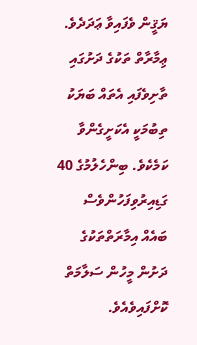ޔަޤީން ވެފައިވާ ޢަދަދެވެ. ޢިމާރާތް ތަކުގެ ދަށުގައި ތާށިވެފައި އެތައް ބަޔަކު ތިބުމަކީ އެކަށީގެންވާ ކަމެކެވެ. ބިންހެލުމުގެ 40 ގަޑިއިރުވިފަހުންވެސް ބައެއް އިމާރަތްތަކުގެ ދަށުން މީހުން ސަލާމަތް ކޮށްފައިވެއެވެ.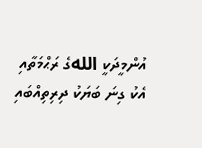އުންމީދަކީ اللهގެ ރަޙްމަތާއި އެކު ގިނަ ބަޔަކު ދިރިތިއްބައި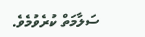ސަލާމަތް ކުރެވުމެވެ.